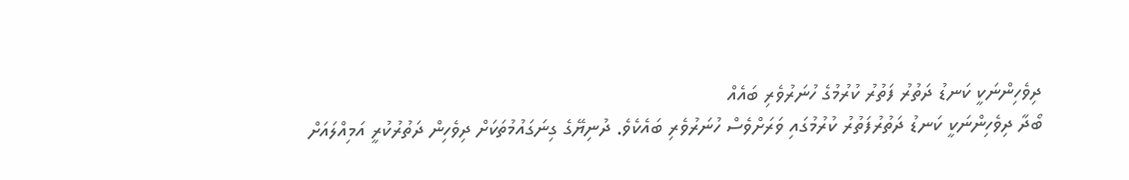ދިވެހިންނަކީ ކަނޑު ދަތުރު ފަތުރު ކުރުމުގެ ހުނަރުވެރި ބައެއް
ބޯދާ ދިވެހިންނަކީ ކަނޑު ދަތުރުފަތުރު ކުރުމުގައި ވަރަށްވެސް ހުނަރުވެރި ބައެކެވެ. ދުނިޔޭގެ ގިނަގައުމުތަކަށް ދިވެހިން ދަތުރުކުރީ އަމިއްލައަށް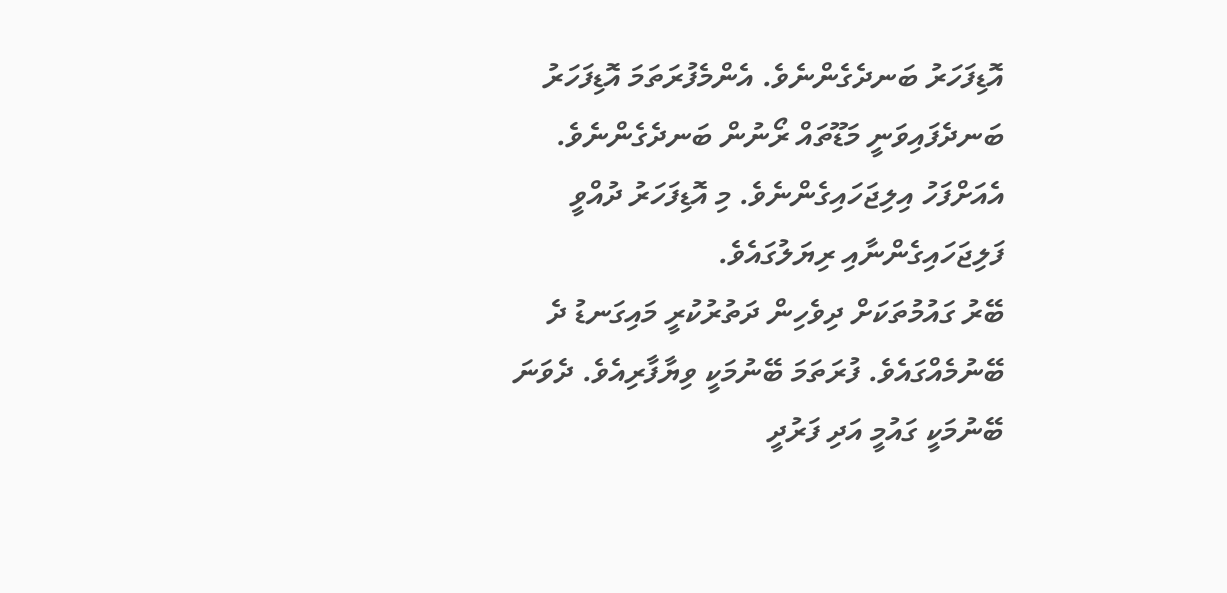އޮޑިފަހަރު ބަނދެގެންނެވެ. އެންމެފުރަތަމަ އޮޑިފަހަރު ބަނދެފައިވަނީ މަޑޫތައް ރޯނުން ބަނދެގެންނެވެ. އެއަށްފަހު އިލިޖަހައިގެންނެވެ. މި އޮޑިފަހަރު ދުއްވީ ފަލިޖަހައިގެންނާއި ރިޔަލުގައެވެ.
ބޭރު ގައުމުތަކަށް ދިވެހިން ދަތުރުކުރީ މައިގަނޑު ދެ ބޭނުމެއްގައެވެ. ފުރަތަމަ ބޭނުމަކީ ވިޔާފާރިއެވެ. ދެވަނަ ބޭނުމަކީ ގައުމީ އަދި ފަރުދީ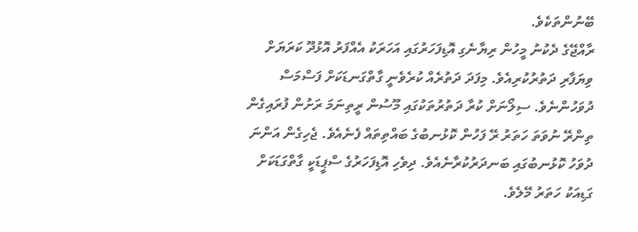ބޭނުންތަކެވެ.
ރާއްޖޭގެ ދެކުނު މީހުން ރިޔާނެގި އޮޑިފަހަރުގައި އަހަރަކު އެއްފަރު އޮޅުދޫ ކަރަޔަށް ވިޔަފާރި ދަތުރުކުރިއެވެ. މިފަދަ ދަތުރެއް ކުރެވެނީ ގާތްގަނޑަކަށް ފަސްމަސް ދުވަހުންނެވެ. ސިލޯނަށް ކުރާ ދަތުރުތަކުގައި މޫސުން ރީތިނަމަ ރަށުން ފުރައިގެން ތިންރޭ ނުވަތަ ހަތަރު ރޭ ފަހުން ކޮޅުނބުގެ ބައްތިތައް ފެނެއެވެ. ޖެހިގެން އަންނަ ދުވަހު ކޮޅުނބުގައި ބަނދަރުކުރާނެއެވެ. ދިވެހި އޮޑިފަހަރުގެ ސްޕީޑަކީ ގާތްގަޑަކަށް ގަޑިއަކު ހަތަރު މޭލެވެ.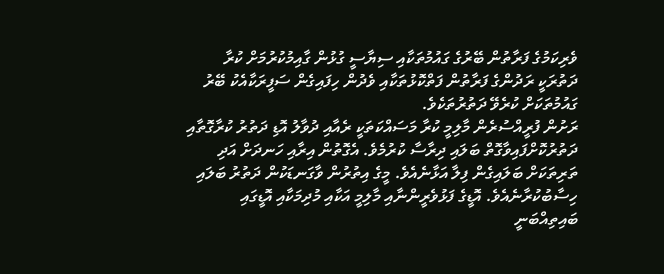ވެރިކަމުގެ ފަރާތުން ބޭރުގެ ގައުމުތަކާއި ސިޔާސީ ގުޅުން ގާއިމުކުރުމަށް ކުރާ ދަތުރަކީ ރަދުންގެ ފަރާތުން ފަތްކޮޅުތަކާއި ވެދުން ހިފައިގެން ސަފީރަކާއެކު ބޭރު ގައުމުތަކަށް ކުރެވޭ ދަތުރުތަކެވެ.
ރަށުން ފުރީއްސުރެން މާލިމީ ކުރާ މަސައްކަތަކީ ރެއާއި ދުވާލު އޮޑި ދަތުރު ކުރާގޮތާއި ދަތުރުކޮށްފައިވާގޮތް ބަލައި ދިރާސާ ކުރުމެވެ. އެގޮތުން އިރާއި ހަނދަށް އަދި  ތަރިތަކަށް ބަލައިގެން ފިލާ އަޅާނެއެވެ. މީގެ އިތުރުން ވާގަނޑަކުން ދަތުރު ބަލައި ހިސާބުކުރާނެއެވެ. އޮޑީގެ ފަޅުވެރީންނާއި މާލިމީ އަކާއި މުދިމަކާއި އޮޑީގައި ބައިތިއްބަނީ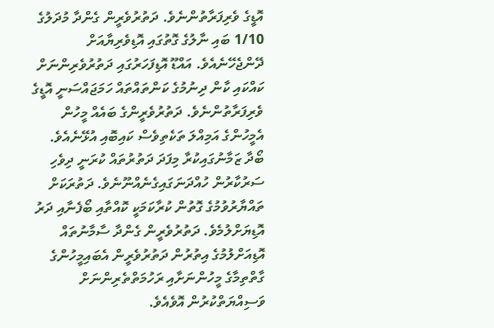އޮޑީގެ ވެރިފަރާތުންނެވެ. ދަތުރުވެރީން ގެންދާ މުދަލުގެ 1/10 ބައި ނާލުގެ ގޮތުގައި އޮޑިވެރިޔާއަށް ދޭންޖެހޭނެއެވެ. އައްޑޫ އޮޑިފަހަރުގައި ދަތުރުވެރިންނަށް ކައްކައި ކާން ދިނުމުގެ ކަންތައްތައް ހަމަޖައްސަނީ އޮޑީގެ ވެރިފަރާތުންނެވެ. ދަތުރުވެރީންގެ ބައެއް މީހުން އެމީހުންގެ އަމިއްލަ ތަކެތިވެސް ކައިބޮއި އުޅޭނެއެވެ.
ބޯދާ ޒަމާނުގައިކުރާ މިފަދަ ދަތުރުތައް ކުރަނީ ދިވެހި ސަރުކާރުން ހުއްދަނަގައިގެނެއްނޫނެވެ. ދަތުރަކަށް ތައްޔާރުވުމުގެ ގޮތުން ކުރާކަމަކީ ކޮއްތާއި ބޯފެނާއި ދަރު އޮޑިޔަށްލުމެވެ. ދަތުރުވެރީން ގެންދާ ސާމާނުތައް އޮޑިއަށްލުމުގެ އިތުރުން ދަތުރުވެރީން އެބައިމީހުންގެ ގާތްތިމާގެ މީހުންނަށާއި ރަހުމަތްތެރިންނަށް ވަސިއްޔަތްކުރުން އޮވެއެވެ.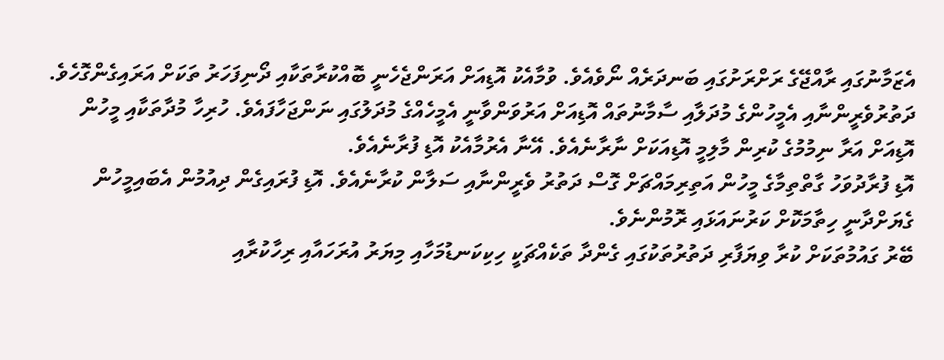އެޒަމާނުގައި ރާއްޖޭގެ ރަށްރަށުގައި ބަނދަރެއް ނޯވެއެވެ. ވުމާއެކު އޮޑިއަށް އަރަންޖެހެނީ ބޮއްކުރާތަކާއި ދޯނިފަހަރު ތަކަށް އަރައިގެންގޮހެވެ. ދަތުރުވެރީންނާއި އެމީހުންގެ މުދަލާއި ސާމާނުތައް އޮޑިއަށް އަރުވަންވާނީ އެމީހެއްގެ މުދަލުގައި ނަންޖަހާފައެވެ. ހުރިހާ މުދާތަކާއި މީހުން އޮޑިއަށް އަރާ ނިމުމުގެ ކުރިން މާލިމީ އޮޑިއަކަށް ނާރާނެއެވެ. އޭނާ އެރުމާއެކު އޮޑި ފުރާނެއެވެ.
އޮޑި ފުރާދުވަހު ގާތްތިމާގެ މީހުން އަތިރިމައްޗަށް ގޮސް ދަތުރު ވެރީންނާއި ސަލާން ކުރާނެއެވެ. އޮޑި ފުރައިގެން ދިއުމުން އެބައިމީހުން ގެޔަށްދާނީ ހިތާމަކޮށް ކަރުނައަޅައި ރޮމުންނެވެ.
ބޭރު ގައުމުތަކަށް ކުރާ ވިޔަފާރި ދަތުރުތަކުގައި ގެންދާ ތަކެއްޗަކީ ހިކިކަނޑުމަހާއި މިޔަރު އުރަހައާއި ރިހާކުރާއި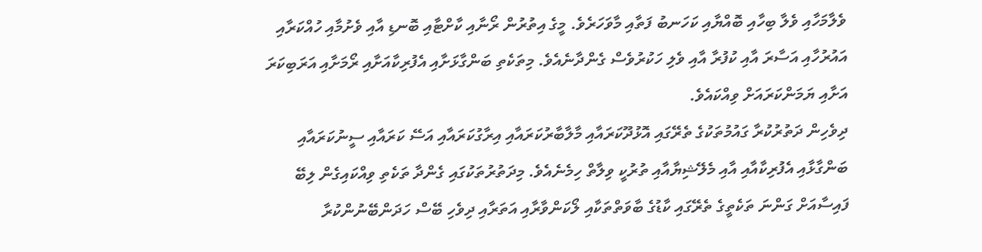ވެލާމަހާއި ވެލާ ބިހާއި ބޮއްޔާއި ކަހަނބު ފަތާއި މާވަހަރެވެ. މީގެ އިތުރުން ރޯނާއި ކާށްޓާއި ބޮނޑި އާއި ވެށުމާއި ހުއްކަރާއި އައުރުހާއި އަސާރަ އާއި ކުފުރާ އާއި ވެލި ހަކުރުވެސް ގެންދާނެއެވެ. މިތަކެތި ބަންގާޅަށާއި އެފުރިކާއަށާއި ރޯމަށާއި އަރަބިކަރަ އަށާއި ޔަމަންކަރައަށް ވިއްކައެވެ.
ދިވެހިން ދަތުރުކުރާ ގައުމުތަކުގެ ތެރޭގައި އޮޅުދޫކަރައާއި މާލާބާރުކަރައާއި އިރާގުކަރައާއި އަސޭ ކަރައާއި ސީނުކަރައާއި ބަންގާޅާއި އެފުރިކާއާއި އާއި މެލޭޝިޔާއާއި ތުރުކީ ވިލާތް ހިމެނެއެވެ. މިދަތުރުތަކުގައި ގެންދާ ތަކެތި ވިއްކައިގެން ލިބޭ ފައިސާއަށް ގަންނަ ތަކެތީގެ ތެރޭގައި ކާޑުގެ ބާވަތްތަކާއި ލޯކަންވާރާއި އަތަރާއި ދިވެހި ބޭސް ހަދަންބޭނުންކުރާ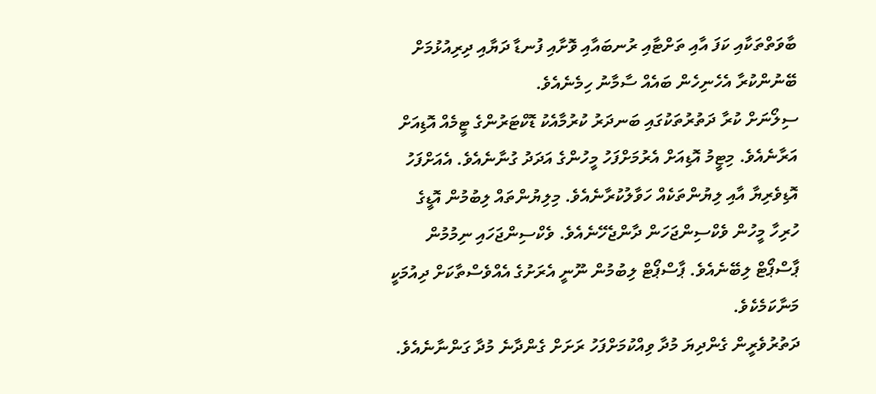ބާވަތްތަކާއި ކަފަ އާއި ތަށްޓާއި ރުނބައާއި ވޮށާއި ފުނޑާ ދަޔާއި ދިރިއުޅުމަށް ބޭނުންކުރާ އެހެނިހެން ބައެއް ސާމާނު ހިމެނެއެވެ.
ސިލޯނަށް ކުރާ ދަތުރުތަކުގައި ބަނދަރު ކުރުމާއެކު ޑޮކްޓަރުންގެ ޓީމެއް އޮޑިއަށް އަރާނެއެވެ. މިޓީމު އޮޑިއަށް އެރުމަށްފަހު މީހުންގެ އަދަދު ގުނާނެއެވެ. އެއަށްފަހު އޮޑިވެރިޔާ އާއި ލިޔުންތަކެއް ހަވާލުކުރާނެއެވެ. މިލިޔުންތައް ލިބުމުން އޮޑީގެ ހުރިހާ މީހުން ވެކްސިންޖަހަން ދާންޖެހޭނެއެވެ. ވެކްސިންޖަހައި ނިމުމުން ޕާސްޕޯޓް ލިބޭނެއެވެ. ޕާސްޕޯޓް ލިބުމުން ނޫނީ އެރަށުގެ އެއްވެސްތާކަށް ދިއުމަކީ މަނާކަމެކެވެ.
ދަތުރުވެރީން ގެންދިޔަ މުދާ ވިއްކުމަށްފަހު ރަށަށް ގެންދާނެ މުދާ ގަންނާނެއެވެ.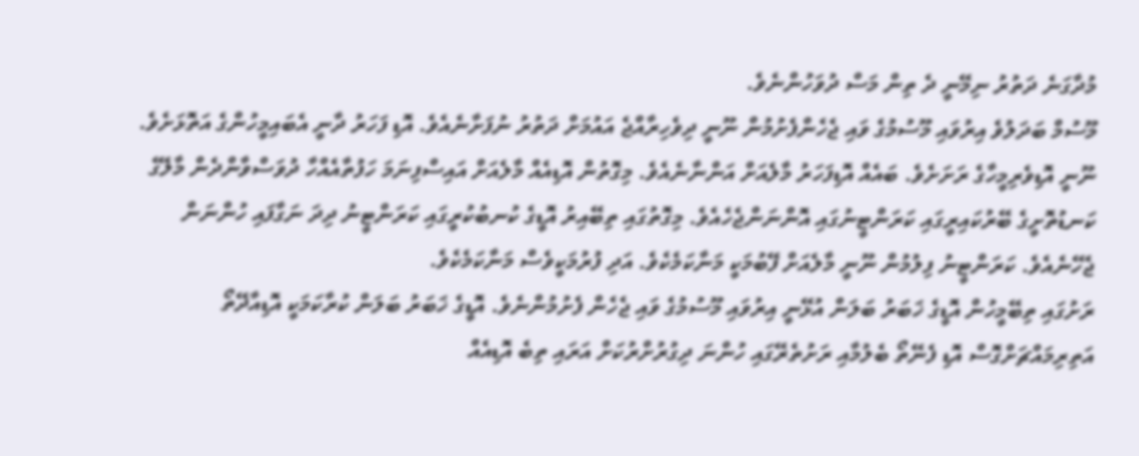މުދާގަނެ ދަތުރު ނިމޭނީ ދެ ތިން މަސް ދުވަހުންނެވެ.
މޫސުމް ބަދަލުވެ އިރުވައި މޫސުމުގެ ވައި ޖެހެންފެށުމުން ނޫނީ ދިވެހިރާއްޖެ އައުމަށް ދަތުރު ނުފަށާނެއެވެ. އޮޑި ފަހަރު ދާނީ އެބައިމީހުންގެ އަތޮޅަށެވެ. ނޫނީ އޮޑިވެރިމީހާގެ ރަށަށެވެ. ބައެއް އޮޑިފަހަރު މާލެއަށް އަންނާނެއެވެ. މިގޮތުން އޮޑިއެއް މާލެއަށް އައިސްފިނަމަ ހަފުތާއެއްހާ ދުވަސްވާންދެން މާލޭގެ ކަނޑުތޮށީގެ ބޭރުކައިރީގައި ކަރަންޓީނުގައި އޮންނަންޖެހެއެވެ. މިގޮތުގައި ތިބޭއިރު އޮޑީގެ ކުނބުކުރީގައި ކަރަންޓީނު ދިދަ ނަގާފައި ހުންނަން ޖެހޭނެއެވެ. ކަރަންޓީނު ފިލުމުން ނޫނީ މާލެއަށް ފޭބުމަކީ މަނާކަމެކެވެ. އަދި ފުރުމަކީވެސް މަނާކަމެކެވެ.
ރަށުގައި ތިބޭމީހުން އޮޑީގެ ޚަބަރު ބަލަން އުޅޭނީ އިރުވައި މޫސުމުގެ ވައި ޖެހެން ފެށުމުންނެވެ. އޮޑީގެ ޚަބަރު ބަލަން ކުރާކަމަކީ އޮޑިއާދޭތޯ އަތިރިމައްޗަށްގޮސް އޮޑި ފެނޭތޯ ބެލުމާއި ރަށުތެރޭގައި ހުންނަ ދިގުރުށްރުކަށް އަރައި ތިބެ އޮޑިއެއް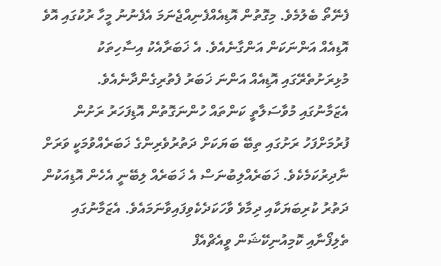ފެނޭތޯ ބެލުމެވެ. މިގޮތުން އޮޑިއެއްފެނިއްޖެނަމަ އެފެނުނު މީހާ ރުކުގައި އޮވެ އޮޑިއެއް އަންނަކަން އަންގާނެއެވެ. އެ ޚަބަރާއެކު އިސާހިތަކު މުޅިރަށުތެރޭގައި އޮޑިއެއް އަންނަ ޚަބަރު ފެތުރިގެންދާނެއެވެ.
އެޒަމާނުގައި މުވާސަލާތީ ކަންތައް ހުންނަގޮތުން އޮޑިފަހަރު ރަށުން ފުރުމަށްފަހު ރަށުގައި ތިބޭ ބަޔަކަށް ދަތުރުވެރިންގެ ޚަބަރެއްވުމަކީ ވަރަށް ނާދިރުކަމެކެވެ. ޚަބަރެއްލިބުނަސް އެ ޚަބަރެއް ލިބޭނީ އެހެން އޮޑިއަކުން ދަތުރު ކުރިބަޔަކާއި ދިމާވެ ވާހަކަދެކެވިފައިވާނަމައެވެ. އެޒަމާނުގައި ތެލިފޯނާއި ކޮމިއުނިކޭޝަން ވީއެޗްއެފް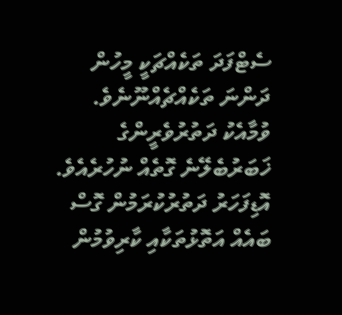ސެޓްފަދަ ތަކެއްޗަކީ މީހުން ދަންނަ ތަކެއްޗެއްނޫނެވެ. ވުމާއެކު ދަތުރުވެރީންގެ ޚަބަރުބެލޭނެ ގޮތެއް ނުހުރެއެވެ. އޮޑިފަހަރު ދަތުރުކުރަމުން ގޮސް ބައެއް އަތޮޅުތަކާއި ކާރިވުމުން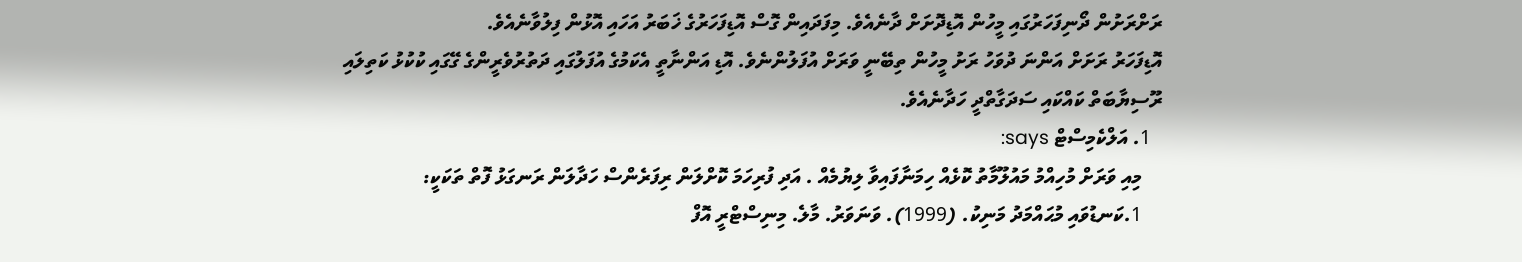ރަށްރަށުން ދޯނިފަހަރުގައި މީހުން އޮޑިދޮށަށް ދާނެއެވެ. މިފަދައިން ގޮސް އޮޑިފަހަރުގެ ޚަބަރު އަހައި އޮޅުން ފިލުވާނެއެވެ.
އޮޑިފަހަރު ރަށަށް އަންނަ ދުވަހު ރަށު މީހުން ތިބޭނީ ވަރަށް އުފަލުންނެވެ. އޮޑި އަންނާތީ އެކަމުގެ އުފަލުގައި ދަތުރުވެރީންގެ ގޭގައި ކުކުޅު ކަތިލައި ރޫސިޔާބަތް ކައްކައި ސަދަގާތްދީ ހަދާނެއެވެ.
  1. އަލްކެމިސްޓް says:
    މިއި ވަރަށް މުހިއްމު މައުލޫމާތު ކޮޅެއް ހިމަނާފައިވާ ލިޔުމެއް . އަދި ފުރިހަމަ ކޮށްލަން ރިފަރެންސް ހަދާލަން ރަނގަޅު ފޮތް ތަކަކީ:
    1.ކަނޑުވައި މުޙައްމަދު މަނިކު. (1999). ވަނަވަރު. މާލެ. މިނިސްޓްރީ އޮފް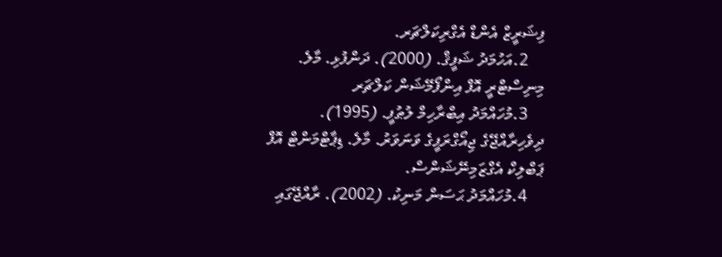ފިޝަރީޒް އެންޑް އެގްރިކަލްޗަރ.
    2.އަހުމަދު ޝަފީޤް. (2000). ދަންފުޅި. މާލެ. މިނިސްޓްރީ އޮފް އިންފޯމޭޝަން ކަލްޗަރ
    3.މުހައްމަދު އިބްރާހިމް ލުޠުފީ. (1995). ދިވެހިރާއްޖޭގެ ޖިއޯގްރަފީގެ ވަނަވަރު. މާލެ. ޑިޕާޓްމަންޓް އޮފް ޕަބްލިކް އެގްޒަމިނޭޝަންސް.
    4.މުހައްމަދު ޙަސަން މަނިކު. (2002). ރާއްޖޭގައި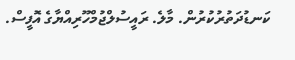ކަނޑުދަތުރުކުރުން. މާލެ. ރައީސުލްޖުމްހޫރިއްޔާގެ އޮފީސް.